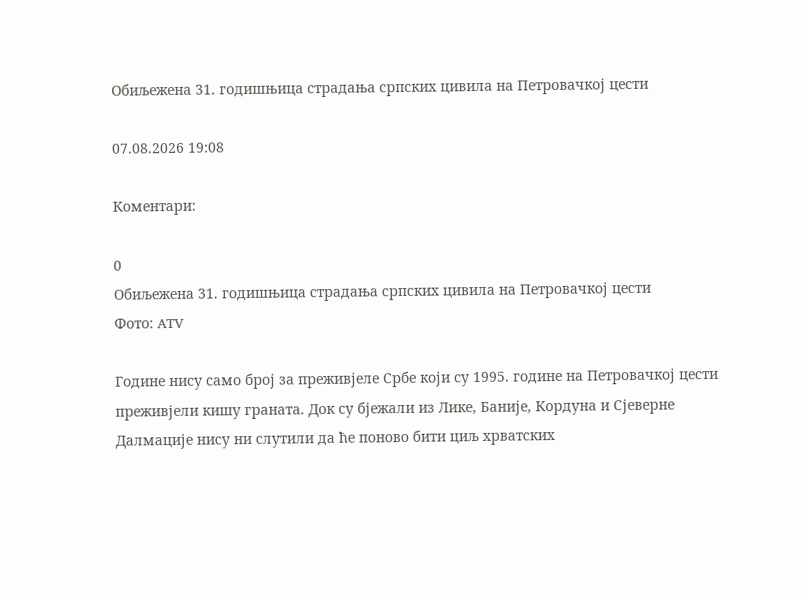Обиљежена 31. годишњица страдања српских цивила на Петровачкој цести

07.08.2026 19:08

Коментари:

0
Обиљежена 31. годишњица страдања српских цивила на Петровачкој цести
Фото: ATV

Године нису само број за преживјеле Србе који су 1995. године на Петровачкој цести преживјели кишу граната. Док су бјежали из Лике, Баније, Кордуна и Сјеверне Далмације нису ни слутили да ће поново бити циљ хрватских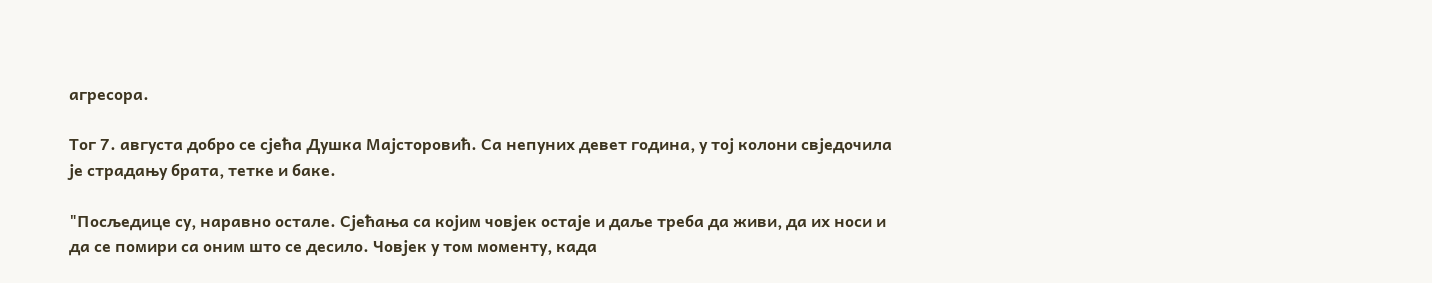агресора.

Тог 7. августа добро се сјећа Душка Мајсторовић. Са непуних девет година, у тој колони свједочила је страдању брата, тетке и баке.

"Посљедице су, наравно остале. Сјећања са којим човјек остаје и даље треба да живи, да их носи и да се помири са оним што се десило. Човјек у том моменту, када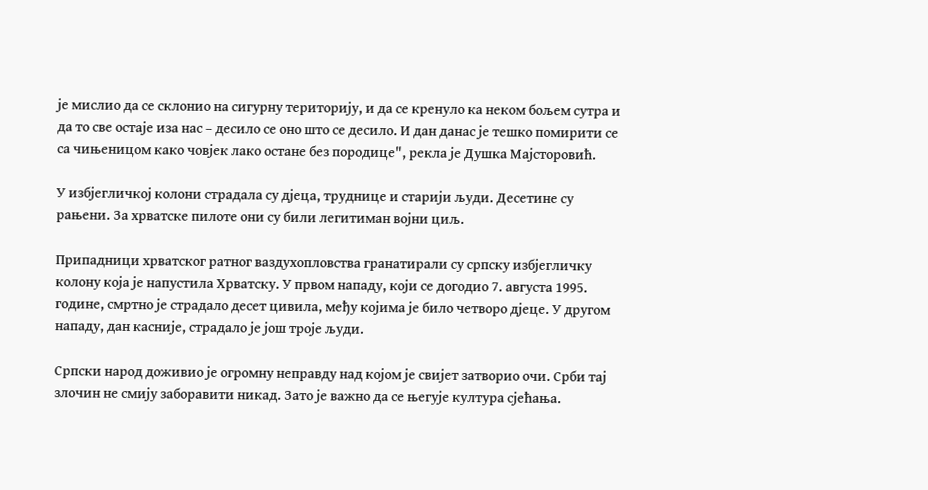је мислио да се склонио на сигурну територију, и да се кренуло ка неком бољем сутра и да то све остаје иза нас – десило се оно што се десило. И дан данас је тешко помирити се са чињеницом како човјек лако остане без породице", рекла је Душка Мајсторовић.

У избјегличкој колони страдала су дјеца, труднице и старији људи. Десетине су рањени. За хрватске пилоте они су били легитиман војни циљ.

Припадници хрватског ратног ваздухопловства гранатирали су српску избјегличку колону која је напустила Хрватску. У првом нападу, који се догодио 7. августа 1995. године, смртно је страдало десет цивила, међу којима је било четворо дјеце. У другом нападу, дан касније, страдало је још троје људи.

Српски народ доживио је огромну неправду над којом је свијет затворио очи. Срби тај злочин не смију заборавити никад. Зато је важно да се његује култура сјећања.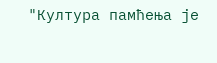"Култура памћења је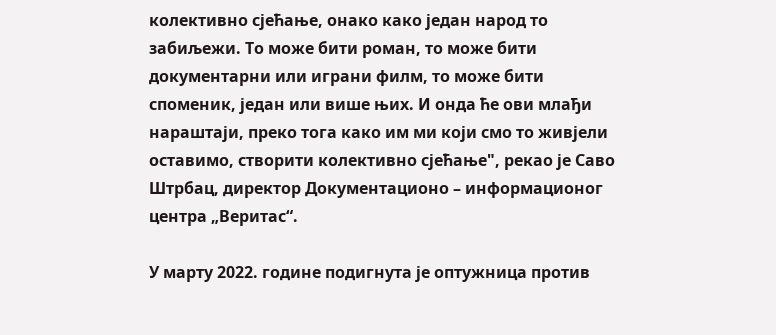колективно сјећање, онако како један народ то забиљежи. То може бити роман, то може бити документарни или играни филм, то може бити споменик, један или више њих. И онда ће ови млађи нараштаји, преко тога како им ми који смо то живјели оставимо, створити колективно сјећање", рекао је Саво Штрбац, директор Документационо – информационог центра „Веритас“.

У марту 2022. године подигнута је оптужница против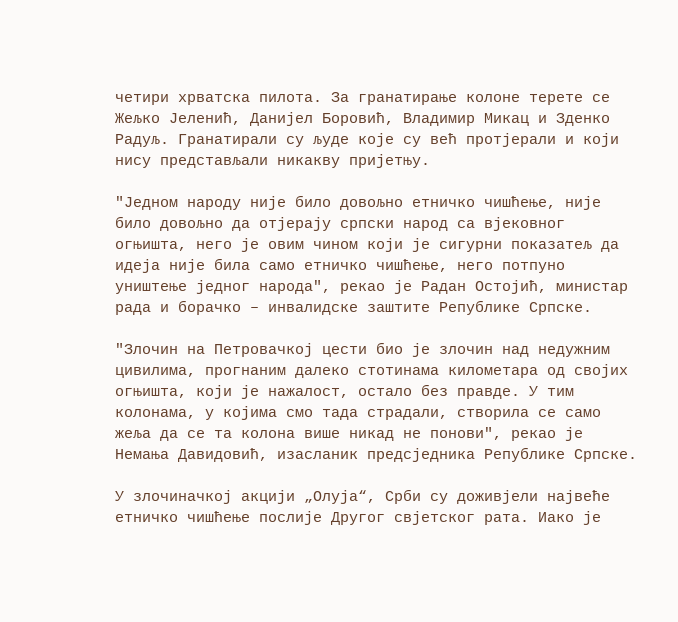четири хрватска пилота. За гранатирање колоне терете се Жељко Јеленић, Данијел Боровић, Владимир Микац и Зденко Радуљ. Гранатирали су људе које су већ протјерали и који нису представљали никакву пријетњу.

"Једном народу није било довољно етничко чишћење, није било довољно да отјерају српски народ са вјековног огњишта, него је овим чином који је сигурни показатељ да идеја није била само етничко чишћење, него потпуно уништење једног народа", рекао је Радан Остојић, министар рада и борачко – инвалидске заштите Републике Српске.

"Злочин на Петровачкој цести био је злочин над недужним цивилима, прогнаним далеко стотинама километара од својих огњишта, који је нажалост, остало без правде. У тим колонама, у којима смо тада страдали, створила се само жеља да се та колона више никад не понови", рекао је Немања Давидовић, изасланик предсједника Републике Српске.

У злочиначкој акцији „Олуја“, Срби су доживјели највеће етничко чишћење послије Другог свјетског рата. Иако је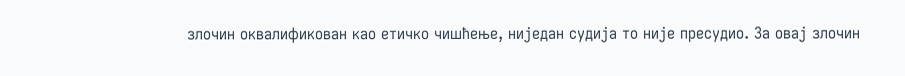злочин оквалификован као етичко чишћење, ниједан судија то није пресудио. За овај злочин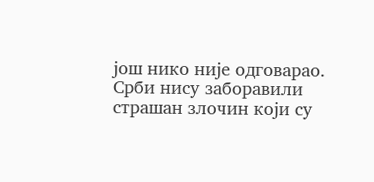још нико није одговарао. Срби нису заборавили страшан злочин који су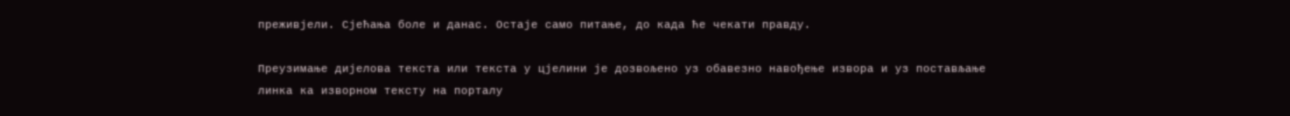преживјели. Сјећања боле и данас. Остаје само питање, до када ће чекати правду.

Преузимање дијелова текста или текста у цјелини је дозвољено уз обавезно навођење извора и уз постављање линка ка изворном тексту на порталу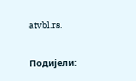atvbl.rs.

Подијели: